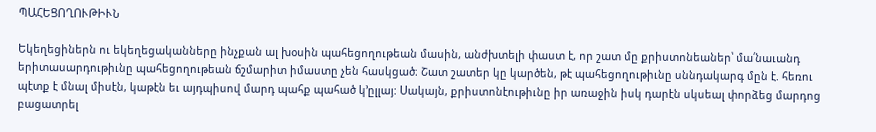ՊԱՀԵՑՈՂՈՒԹԻՒՆ

Եկեղեցիներն ու եկեղեցականները ինչքան ալ խօսին պահեցողութեան մասին, անժխտելի փաստ է, որ շատ մը քրիստոնեաներ՝ մա՛նաւանդ երիտասարդութիւնը պահեցողութեան ճշմարիտ իմաստը չեն հասկցած։ Շատ շատեր կը կարծեն, թէ պահեցողութիւնը սննդակարգ մըն է. հեռու պէտք է մնալ միսէն, կաթէն եւ այդպիսով մարդ պահք պահած կ՚ըլլայ: Սակայն, քրիստոնէութիւնը իր առաջին իսկ դարէն սկսեալ փորձեց մարդոց բացատրել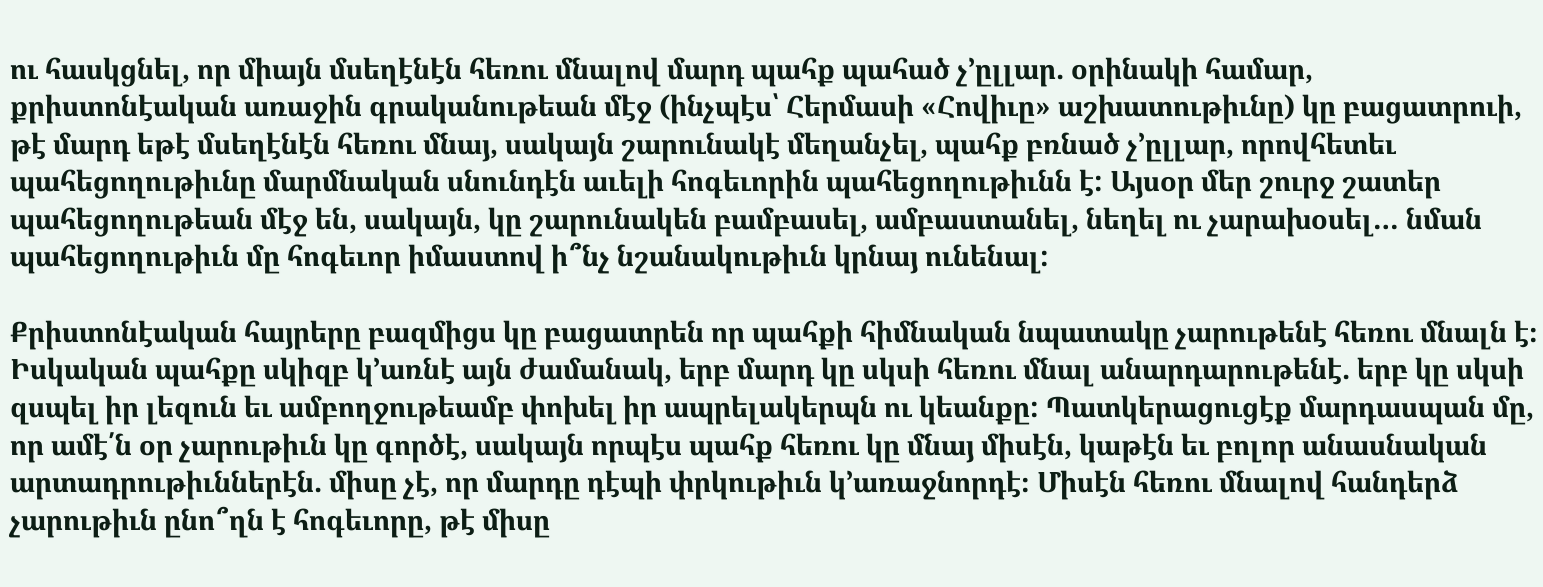ու հասկցնել, որ միայն մսեղէնէն հեռու մնալով մարդ պահք պահած չ՚ըլլար. օրինակի համար, քրիստոնէական առաջին գրականութեան մէջ (ինչպէս՝ Հերմասի «Հովիւը» աշխատութիւնը) կը բացատրուի, թէ մարդ եթէ մսեղէնէն հեռու մնայ, սակայն շարունակէ մեղանչել, պահք բռնած չ՚ըլլար, որովհետեւ պահեցողութիւնը մարմնական սնունդէն աւելի հոգեւորին պահեցողութիւնն է: Այսօր մեր շուրջ շատեր պահեցողութեան մէջ են, սակայն, կը շարունակեն բամբասել, ամբաստանել, նեղել ու չարախօսել… նման պահեցողութիւն մը հոգեւոր իմաստով ի՞նչ նշանակութիւն կրնայ ունենալ:

Քրիստոնէական հայրերը բազմիցս կը բացատրեն որ պահքի հիմնական նպատակը չարութենէ հեռու մնալն է։ Իսկական պահքը սկիզբ կ՚առնէ այն ժամանակ, երբ մարդ կը սկսի հեռու մնալ անարդարութենէ. երբ կը սկսի զսպել իր լեզուն եւ ամբողջութեամբ փոխել իր ապրելակերպն ու կեանքը: Պատկերացուցէք մարդասպան մը, որ ամէ՛ն օր չարութիւն կը գործէ, սակայն որպէս պահք հեռու կը մնայ միսէն, կաթէն եւ բոլոր անասնական արտադրութիւններէն. միսը չէ, որ մարդը դէպի փրկութիւն կ՚առաջնորդէ։ Միսէն հեռու մնալով հանդերձ չարութիւն ընո՞ղն է հոգեւորը, թէ միսը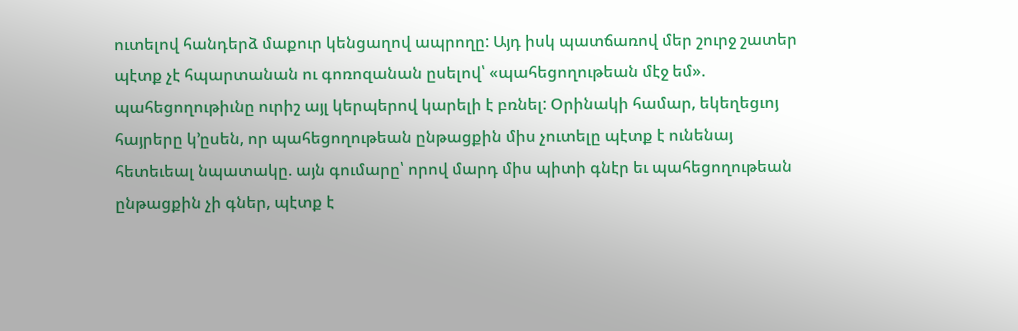ուտելով հանդերձ մաքուր կենցաղով ապրողը: Այդ իսկ պատճառով մեր շուրջ շատեր պէտք չէ հպարտանան ու գոռոզանան ըսելով՝ «պահեցողութեան մէջ եմ». պահեցողութիւնը ուրիշ այլ կերպերով կարելի է բռնել: Օրինակի համար, եկեղեցւոյ հայրերը կ՚ըսեն, որ պահեցողութեան ընթացքին միս չուտելը պէտք է ունենայ հետեւեալ նպատակը. այն գումարը՝ որով մարդ միս պիտի գնէր եւ պահեցողութեան ընթացքին չի գներ, պէտք է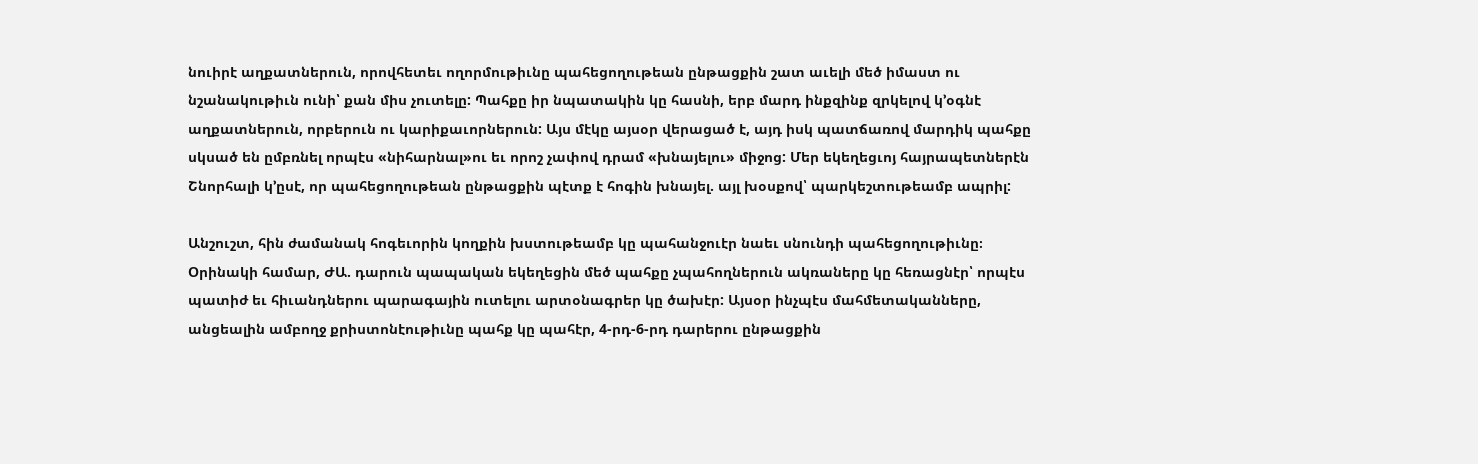նուիրէ աղքատներուն, որովհետեւ ողորմութիւնը պահեցողութեան ընթացքին շատ աւելի մեծ իմաստ ու նշանակութիւն ունի՝ քան միս չուտելը: Պահքը իր նպատակին կը հասնի, երբ մարդ ինքզինք զրկելով կ՚օգնէ աղքատներուն, որբերուն ու կարիքաւորներուն: Այս մէկը այսօր վերացած է, այդ իսկ պատճառով մարդիկ պահքը սկսած են ըմբռնել որպէս «նիհարնալ»ու եւ որոշ չափով դրամ «խնայելու» միջոց: Մեր եկեղեցւոյ հայրապետներէն Շնորհալի կ՚ըսէ, որ պահեցողութեան ընթացքին պէտք է հոգին խնայել. այլ խօսքով՝ պարկեշտութեամբ ապրիլ:

Անշուշտ, հին ժամանակ հոգեւորին կողքին խստութեամբ կը պահանջուէր նաեւ սնունդի պահեցողութիւնը։ Օրինակի համար, ԺԱ. դարուն պապական եկեղեցին մեծ պահքը չպահողներուն ակռաները կը հեռացնէր՝ որպէս պատիժ եւ հիւանդներու պարագային ուտելու արտօնագրեր կը ծախէր: Այսօր ինչպէս մահմետականները, անցեալին ամբողջ քրիստոնէութիւնը պահք կը պահէր, 4-րդ-6-րդ դարերու ընթացքին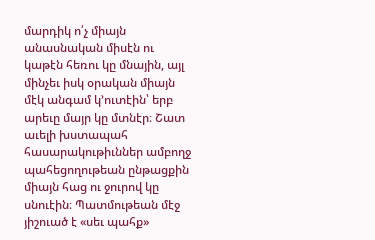մարդիկ ո՛չ միայն անասնական միսէն ու կաթէն հեռու կը մնային, այլ մինչեւ իսկ օրական միայն մէկ անգամ կ՚ուտէին՝ երբ արեւը մայր կը մտնէր։ Շատ աւելի խստապահ հասարակութիւններ ամբողջ պահեցողութեան ընթացքին միայն հաց ու ջուրով կը սնուէին։ Պատմութեան մէջ յիշուած է «սեւ պահք»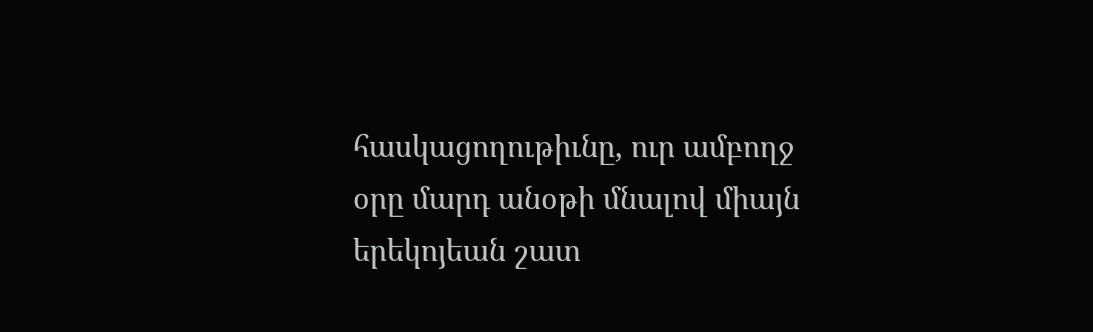հասկացողութիւնը, ուր ամբողջ օրը մարդ անօթի մնալով միայն երեկոյեան շատ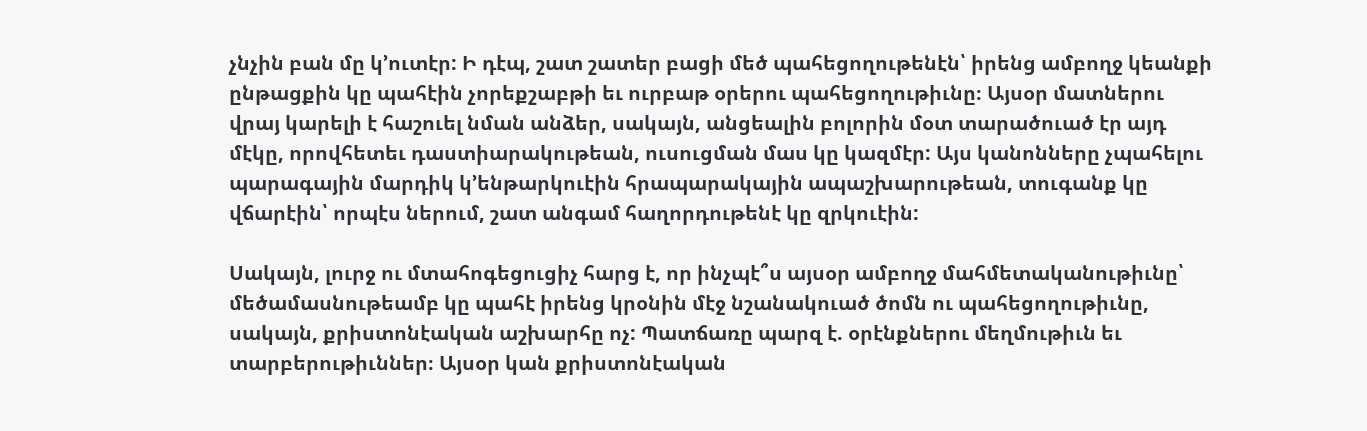չնչին բան մը կ՚ուտէր: Ի դէպ, շատ շատեր բացի մեծ պահեցողութենէն՝ իրենց ամբողջ կեանքի ընթացքին կը պահէին չորեքշաբթի եւ ուրբաթ օրերու պահեցողութիւնը։ Այսօր մատներու վրայ կարելի է հաշուել նման անձեր, սակայն, անցեալին բոլորին մօտ տարածուած էր այդ մէկը, որովհետեւ դաստիարակութեան, ուսուցման մաս կը կազմէր: Այս կանոնները չպահելու պարագային մարդիկ կ՚ենթարկուէին հրապարակային ապաշխարութեան, տուգանք կը վճարէին՝ որպէս ներում, շատ անգամ հաղորդութենէ կը զրկուէին:

Սակայն, լուրջ ու մտահոգեցուցիչ հարց է, որ ինչպէ՞ս այսօր ամբողջ մահմետականութիւնը՝ մեծամասնութեամբ կը պահէ իրենց կրօնին մէջ նշանակուած ծոմն ու պահեցողութիւնը, սակայն, քրիստոնէական աշխարհը ոչ: Պատճառը պարզ է. օրէնքներու մեղմութիւն եւ տարբերութիւններ։ Այսօր կան քրիստոնէական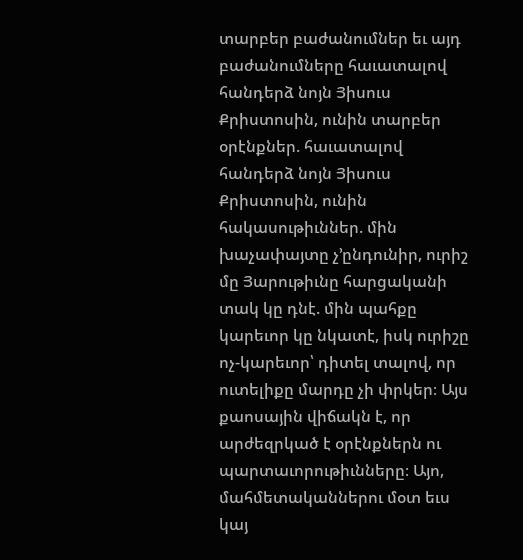տարբեր բաժանումներ եւ այդ բաժանումները հաւատալով հանդերձ նոյն Յիսուս Քրիստոսին, ունին տարբեր օրէնքներ. հաւատալով հանդերձ նոյն Յիսուս Քրիստոսին, ունին հակասութիւններ. մին խաչափայտը չ՚ընդունիր, ուրիշ մը Յարութիւնը հարցականի տակ կը դնէ. մին պահքը կարեւոր կը նկատէ, իսկ ուրիշը ոչ-կարեւոր՝ դիտել տալով, որ ուտելիքը մարդը չի փրկեր։ Այս քաոսային վիճակն է, որ արժեզրկած է օրէնքներն ու պարտաւորութիւնները։ Այո, մահմետականներու մօտ եւս կայ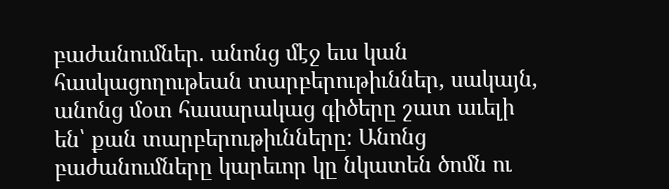բաժանումներ. անոնց մէջ եւս կան հասկացողութեան տարբերութիւններ, սակայն, անոնց մօտ հասարակաց գիծերը շատ աւելի են՝ քան տարբերութիւնները։ Անոնց բաժանումները կարեւոր կը նկատեն ծոմն ու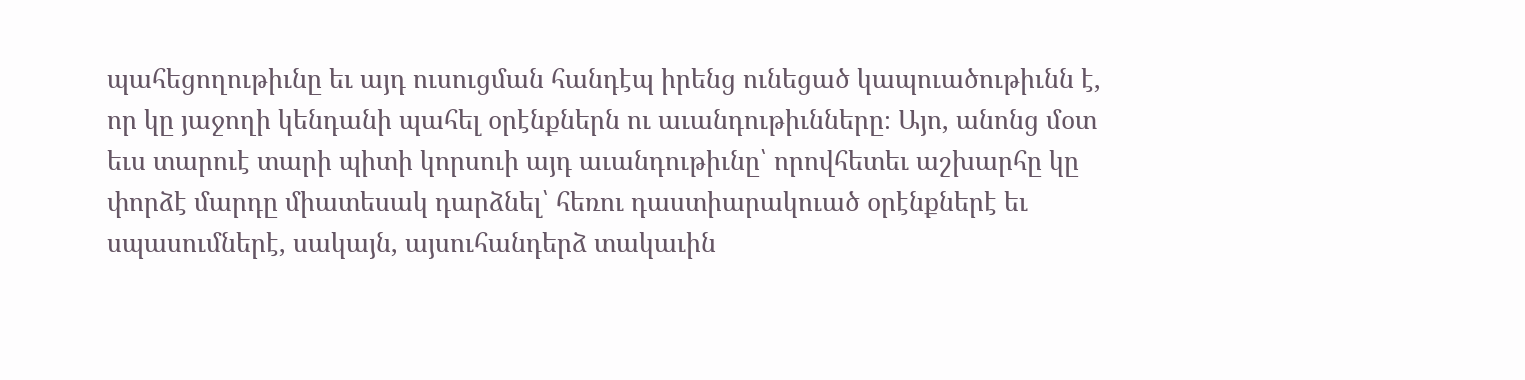պահեցողութիւնը եւ այդ ուսուցման հանդէպ իրենց ունեցած կապուածութիւնն է, որ կը յաջողի կենդանի պահել օրէնքներն ու աւանդութիւնները։ Այո, անոնց մօտ եւս տարուէ տարի պիտի կորսուի այդ աւանդութիւնը՝ որովհետեւ աշխարհը կը փորձէ մարդը միատեսակ դարձնել՝ հեռու դաստիարակուած օրէնքներէ եւ սպասումներէ, սակայն, այսուհանդերձ տակաւին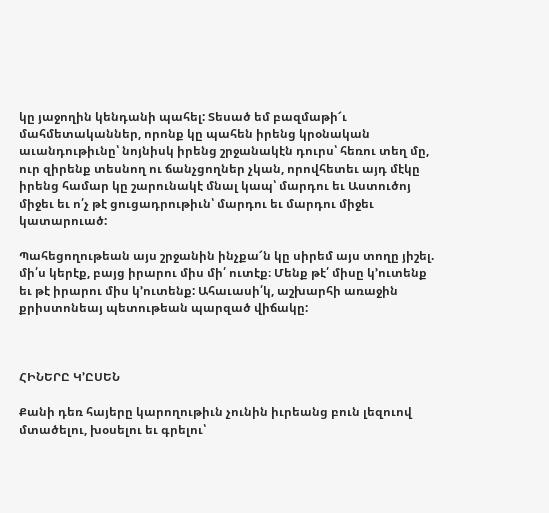կը յաջողին կենդանի պահել: Տեսած եմ բազմաթի՜ւ մահմետականներ, որոնք կը պահեն իրենց կրօնական աւանդութիւնը՝ նոյնիսկ իրենց շրջանակէն դուրս՝ հեռու տեղ մը, ուր զիրենք տեսնող ու ճանչցողներ չկան, որովհետեւ այդ մէկը իրենց համար կը շարունակէ մնալ կապ՝ մարդու եւ Աստուծոյ միջեւ եւ ո՛չ թէ ցուցադրութիւն՝ մարդու եւ մարդու միջեւ կատարուած:

Պահեցողութեան այս շրջանին ինչքա՜ն կը սիրեմ այս տողը յիշել. մի՛ս կերէք, բայց իրարու միս մի՛ ուտէք։ Մենք թէ՛ միսը կ՚ուտենք եւ թէ իրարու միս կ՚ուտենք: Ահաւասի՛կ, աշխարհի առաջին քրիստոնեայ պետութեան պարզած վիճակը:



ՀԻՆԵՐԸ Կ՚ԸՍԵՆ

Քանի դեռ հայերը կարողութիւն չունին իւրեանց բուն լեզուով մտածելու, խօսելու եւ գրելու՝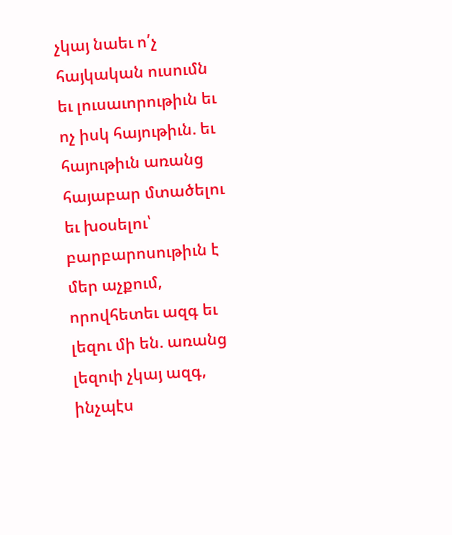չկայ նաեւ ո՛չ հայկական ուսումն եւ լուսաւորութիւն եւ ոչ իսկ հայութիւն. եւ հայութիւն առանց հայաբար մտածելու եւ խօսելու՝ բարբարոսութիւն է մեր աչքում, որովհետեւ ազգ եւ լեզու մի են. առանց լեզուի չկայ ազգ, ինչպէս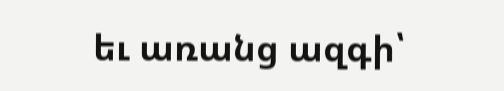եւ առանց ազգի՝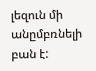լեզուն մի անըմբռնելի բան է: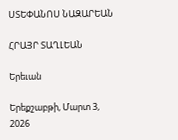ՍՏԵՓԱՆՈՍ ՆԱԶԱՐԵԱՆ

ՀՐԱՅՐ ՏԱՂԼԵԱՆ

Երեւան

Երեքշաբթի, Մարտ 3, 2026